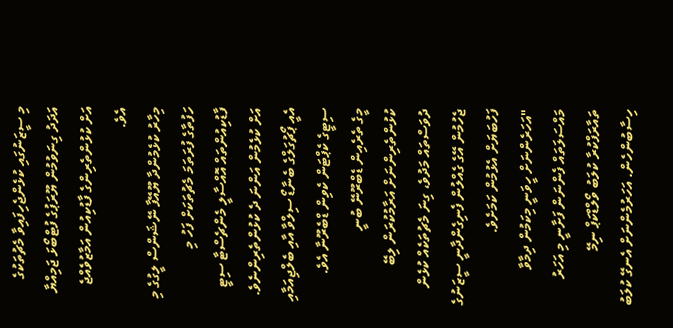މި ސީޒަނުގައި ކުޅެންޖެހިފައިވާ މެޗުތަކުގެ އަދަދު ގިނަވުމުން ޔޫރަޕުގެ ފުޓްބޯޅަ ޖަމިއްޔާ އަށް ކުޅުންތެރިންގެ ފާޑުކިއުން އަމާޒުވެއްޖެ އެވެ.
މިހާރު ކުޅެމުންދާ ޔޫއޭފާ ނޭޝަންސް ލީގުގެ މި ހަފުތާގެ ފުރަތަމަ މެޗުތަކަށް ފަހު މި ފާޑުކިއުންތައް އޮއްސާލީ މެންޗެސްޓާ ސިޓީ އަށް ކުޅެމުން އަންނަ ދެ ކުޅުންތެރިންނެވެ. އެއީ ޕޯޗުގަލްގެ ބެނާޑޯ ސިލްވާ އާއި ބެލްޖިއަމާއި ސިޓީގެ ކެޕްޓަން ކެވިން ޑްބެރޫނާ އެވެ.
މީގެ ތެރެއިން ޑެބްރޫނޭ ބުނީ ކުޅުންތެރިންނަށް އަރާމުކުރަން ލިބޭ ދުވަސްތައް މަދުވެ، ގިނަ މެޗުތަކެއް ކުޅެން ޖެހުމުން އޭގެ ގެއްލުން ފެނިގެންދާނީ ސީޒަނުގެ ފަހުބަޔަށް އެޅުމުން ކަމަށެވެ.
"އަހަރެންނަށް ހީވަނީ މިކަމުން ދިމާވާ މައްސަލަތައް ފެންނަން ފަށާނީ މި އަހަރު ތައާރަފްކުރާ ކުލަބު ވޯލްޑްކަޕް ނިމޭ ހިސާބުންހެން. އަހަރުމެންނަށް އެނގޭ ކުލަބު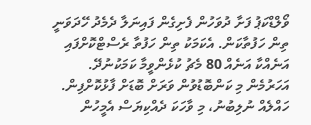ވޯލްޑްކަޕު ފަށާ ދުވަހުން ފެށިގެން ފައިނަލާ ދެމެދު ހޭދަވަނީ ތިން ހަފުތާކަން. އެކަމަކު ތިން ހަފުތާ ރެސްޓްކޮށްފައި އަނެއްކާ އަނެއް 80 މެޗު ކުޅެންވީމާ ކަމަކުނުދޭ. އަހަރުމެން މި ކަންބޮޑުވުން ވަރަށް ބޮޑަށް ފާޅުކޮށްފިން. ހައްލެއް ނުލިބުނު، މި ވާހަކަ ދެއްކިޔަސް އެމީހުން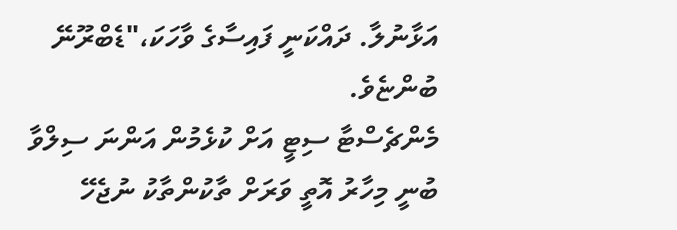އަޅާނުލާ. ދައްކަނީ ފައިސާގެ ވާހަކަ،"ޑެބްރޫނޭ ބުންޏެވެ.
މެންޗެސްޓާ ސިޓީ އަށް ކުޅެމުން އަންނަ ސިލްވާ ބުނީ މިހާރު އޮތީ ވަރަށް ތާކުންތާކު ނުޖެހޭ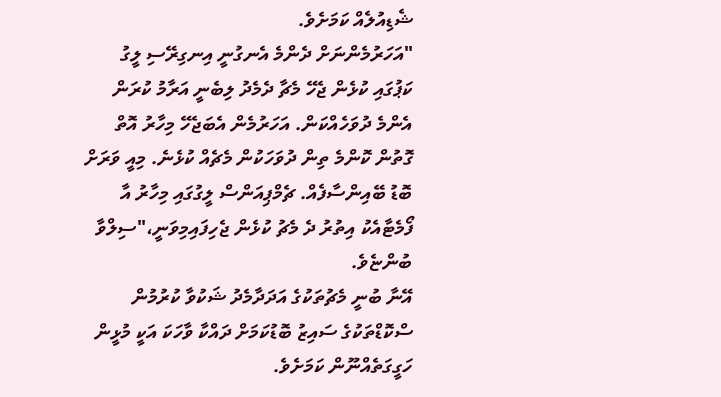ޝެޑިއުލެއް ކަމަށެވެ.
"އަހަރުމެންނަށް ދެންމެ އެނގުނީ އިނގިރޭސި ލީގު ކަޕުގައި ކުޅެން ޖެހޭ މެޗާ ދެމެދު ލިބެނީ އަރާމު ކުރަން އެންމެ ދުވަހެއްކަން. އަހަރުމެން އެބަޖެހޭ މިހާރު އޮތް ގޮތުން ކޮންމެ ތިން ދުވަހަކުން މެޗެއް ކުޅެނެ. މިއީ ވަރަށް ބޮޑު ބޭއިންސާފެއް. ޗެމްޕިއަންސް ލީގުގައި މިހާރު އާ ފޯމެޓާއެކު އިތުރު ދެ މެޗު ކުޅެން ޖެހިފައިމިވަނީ،"ސިލްވާ ބުންޏެވެ.
އޭނާ ބުނީ މެޗުތަކުގެ އަދަދާމެދު ޝަކުވާ ކުރުމުން ސްކޮޑްތަކުގެ ސައިޒު ބޮޑުކަމަށް ދައްކާ ވާހަކަ އަކީ މުޅީން ހަގީގަތެއްނޫން ކަމަށެވެ.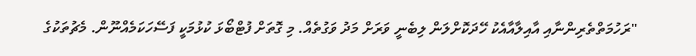"ރަހުމަތްތެރިންނާއި އާއިލާއާއެކު ހޭދަކޮށްލަން ލިބެނީ ވަރަށް މަދު ވަގުތެއް. މި ގޮތަށް ފުޓްބޯޅަ ކުޅުމަކީ ފަސޭހަކަމެއްނޫން. މެޗުތަކުގެ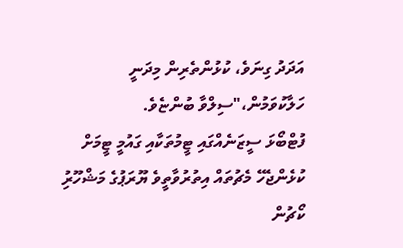އަދަދު ގިނަވެ، ކުޅުންތެރިން މިދަނީ ހަލާކުވަމުން،"ސިލްވާ ބުންޏެވެ.
ފުޓްބޯޅަ ސީޒަނެއްގައި ޓީމުތަކާއި ގައުމީ ޓީމަށް ކުޅެންޖެހޭ މެޗުތައް އިތުރުވާތީވެ ޔޫރަޕުގެ މަޝްހޫރިު ކޯޗުން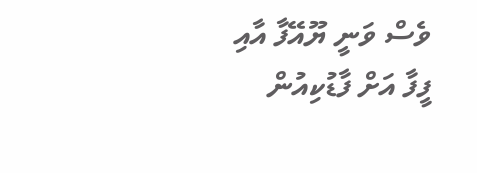ވެސް ވަނީ ޔޫއޭފާ އާއި ފީފާ އަށް ފާޑުކިއުން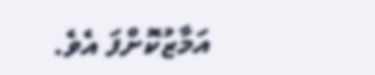އަމާޒުކޮށްފަ އެވެ.